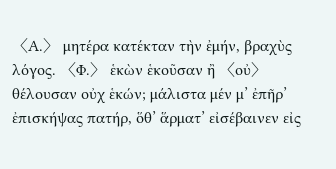〈Α.〉 μητέρα κατέκταν τὴν ἐμήν, βραχὺς λόγος. 〈Φ.〉 ἑκὼν ἑκοῦσαν ἢ 〈οὐ〉 θέλουσαν οὐχ ἑκών; μάλιστα μέν μ’ ἐπῆρ’ ἐπισκήψας πατήρ, ὅθ’ ἅρματ’ εἰσέβαινεν εἰς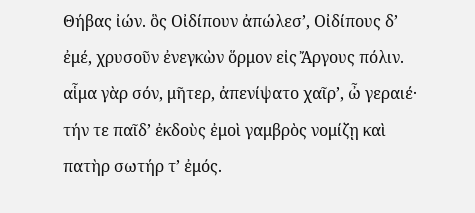Θήβας ἰών. ὃς Οἰδίπουν ἀπώλεσ’, Οἰδίπους δ’ ἐμέ, χρυσοῦν ἐνεγκὼν ὅρμον εἰς Ἄργους πόλιν. αἷμα γὰρ σόν, μῆτερ, ἀπενίψατο χαῖρ’, ὦ γεραιέ· τήν τε παῖδ’ ἐκδοὺς ἐμοὶ γαμβρὸς νομίζῃ καὶ πατὴρ σωτήρ τ’ ἐμός.